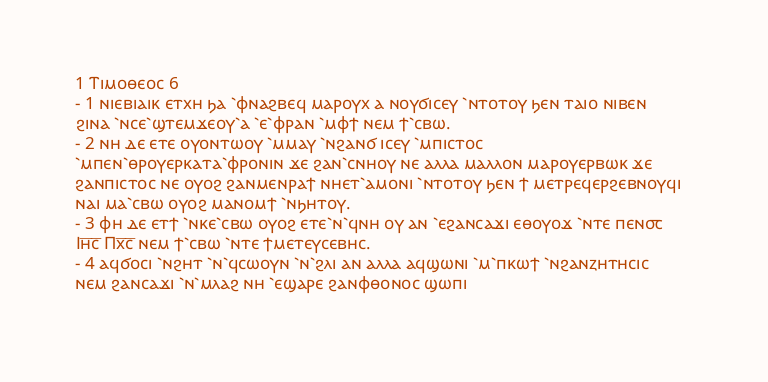1 Ⲧⲓⲙⲟⲑⲉⲟⲥ 6
- 1 ⲛⲓⲉⲃⲓⲁⲓⲕ ⲉⲧⲭⲏ ϧⲁ ⳿ⲫⲛⲁϩⲃⲉϥ ⲙⲁⲣⲟⲩⲭ ⲁ ⲛⲟⲩϭⲓⲥⲉⲩ ⳿ⲛⲧⲟⲧⲟⲩ ϧⲉⲛ ⲧⲁⲓⲟ ⲛⲓⲃⲉⲛ ϩⲓⲛⲁ ⳿ⲛⲥⲉ⳿ϣⲧⲉⲙϫⲉⲟⲩ⳿ⲁ ⳿ⲉ⳿ⲫⲣⲁⲛ ⳿ⲙⲫϯ ⲛⲉⲙ ϯ⳿ⲥⲃⲱ.
- 2 ⲛⲏ ⲇⲉ ⲉⲧⲉ ⲟⲩⲟⲛⲧⲱⲟⲩ ⳿ⲙⲙⲁⲩ ⳿ⲛϩⲁⲛϭ ⲓⲥⲉⲩ ⳿ⲙⲡⲓⲥⲧⲟⲥ ⳿ⲙⲡⲉⲛ⳿ⲑⲣⲟⲩⲉⲣⲕⲁⲧⲁ⳿ⲫⲣⲟⲛⲓⲛ ϫⲉ ϩⲁⲛ⳿ⲥⲛⲏⲟⲩ ⲛⲉ ⲁⲗⲗⲁ ⲙⲁⲗⲗⲟⲛ ⲙⲁⲣⲟⲩⲉⲣⲃⲱⲕ ϫⲉ ϩⲁⲛⲡⲓⲥⲧⲟⲥ ⲛⲉ ⲟⲩⲟϩ ϩⲁⲛⲙⲉⲛⲣⲁϯ ⲛⲏⲉⲧ⳿ⲁⲙⲟⲛⲓ ⳿ⲛⲧⲟⲧⲟⲩ ϧⲉⲛ ϯ ⲙⲉⲧⲣⲉϥⲉⲣϩⲉⲃⲛⲟⲩϥⲓ ⲛⲁⲓ ⲙⲁ⳿ⲥⲃⲱ ⲟⲩⲟϩ ⲙⲁⲛⲟⲙϯ ⳿ⲛϧⲏⲧⲟⲩ.
- 3 ⲫⲏ ⲇⲉ ⲉⲧϯ ⳿ⲛⲕⲉ⳿ⲥⲃⲱ ⲟⲩⲟϩ ⲉⲧⲉ⳿ⲛ⳿ϥⲛⲏ ⲟⲩ ⲁⲛ ⳿ⲉϩⲁⲛⲥⲁϫⲓ ⲉⲑⲟⲩⲟϫ ⳿ⲛⲧⲉ ⲡⲉⲛ⳪ Ⲓⲏ̅ⲥ̅ Ⲡⲭ̅ⲥ̅ ⲛⲉⲙ ϯ⳿ⲥⲃⲱ ⳿ⲛⲧⲉ ϯⲙⲉⲧⲉⲩⲥⲉⲃⲏⲥ.
- 4 ⲁϥϭⲟⲥⲓ ⳿ⲛϩⲏⲧ ⳿ⲛ⳿ϥⲥⲱⲟⲩⲛ ⳿ⲛ⳿ϩⲗⲓ ⲁⲛ ⲁⲗⲗⲁ ⲁϥϣⲱⲛⲓ ⳿ⲙ⳿ⲡⲕⲱϯ ⳿ⲛϩⲁⲛⲍⲏⲧⲏⲥⲓⲥ ⲛⲉⲙ ϩⲁⲛⲥⲁϫⲓ ⳿ⲛ⳿ⲙⲗⲁϩ ⲛⲏ ⳿ⲉϣⲁⲣⲉ ϩⲁⲛⲫⲑⲟⲛⲟⲥ ϣⲱⲡⲓ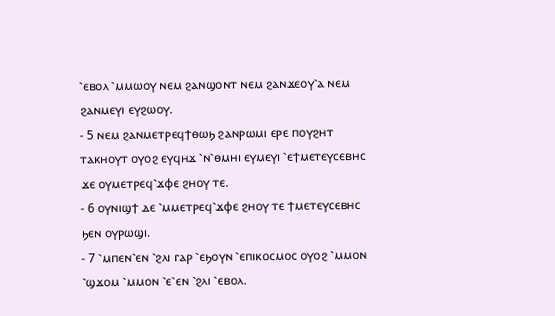⳿ⲉⲃⲟⲗ ⳿ⲙⲙⲱⲟⲩ ⲛⲉⲙ ϩⲁⲛϣⲟⲛⲧ ⲛⲉⲙ ϩⲁⲛϫⲉⲟⲩ⳿ⲁ ⲛⲉⲙ ϩⲁⲛⲙⲉⲩⲓ ⲉⲩϩⲱⲟⲩ.
- 5 ⲛⲉⲙ ϩⲁⲛⲙⲉⲧⲣⲉϥϯⲑⲱϧ ϩⲁⲛⲣⲱⲙⲓ ⲉⲣⲉ ⲡⲟⲩϩⲏⲧ ⲧⲁⲕⲏⲟⲩⲧ ⲟⲩⲟϩ ⲉⲩϥⲏϫ ⳿ⲛ⳿ⲑⲙⲏⲓ ⲉⲩⲙⲉⲩⲓ ⳿ⲉϯⲙⲉⲧⲉⲩⲥⲉⲃⲏⲥ ϫⲉ ⲟⲩⲙⲉⲧⲣⲉϥ⳿ϫⲫⲉ ϩⲏⲟⲩ ⲧⲉ.
- 6 ⲟⲩⲛⲓϣϯ ⲇⲉ ⳿ⲙⲙⲉⲧⲣⲉϥ⳿ϫⲫⲉ ϩⲏⲟⲩ ⲧⲉ ϯⲙⲉⲧⲉⲩⲥⲉⲃⲏⲥ ϧⲉⲛ ⲟⲩⲣⲱϣⲓ.
- 7 ⳿ⲙⲡⲉⲛ⳿ⲉⲛ ⳿ϩⲗⲓ ⲅⲁⲣ ⳿ⲉϧⲟⲩⲛ ⳿ⲉⲡⲓⲕⲟⲥⲙⲟⲥ ⲟⲩⲟϩ ⳿ⲙⲙⲟⲛ ⳿ϣϫⲟⲙ ⳿ⲙⲙⲟⲛ ⳿ⲉ⳿ⲉⲛ ⳿ϩⲗⲓ ⳿ⲉⲃⲟⲗ.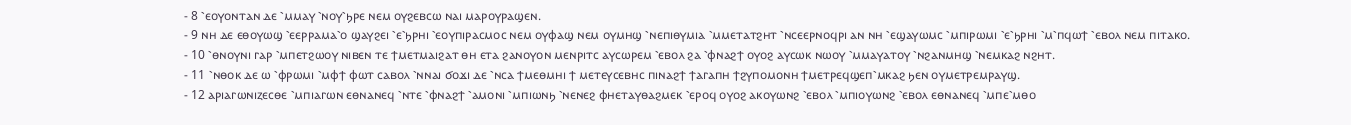- 8 ⳿ⲉⲟⲩⲟⲛⲧⲁⲛ ⲇⲉ ⳿ⲙⲙⲁⲩ ⳿ⲛⲟⲩ⳿ϧⲣⲉ ⲛⲉⲙ ⲟⲩϩⲉⲃⲥⲱ ⲛⲁⲓ ⲙⲁⲣⲟⲩⲣⲁϣⲉⲛ.
- 9 ⲛⲏ ⲇⲉ ⲉⲑⲟⲩⲱϣ ⳿ⲉⲉⲣⲣⲁⲙⲁ⳿ⲟ ϣⲁⲩϩⲉⲓ ⳿ⲉ⳿ϧⲣⲏⲓ ⳿ⲉⲟⲩⲡⲓⲣⲁⲥⲙⲟⲥ ⲛⲉⲙ ⲟⲩⲫⲁϣ ⲛⲉⲙ ⲟⲩⲙⲏϣ ⳿ⲛⲉⲡⲓⲑⲩⲙⲓⲁ ⳿ⲙⲙⲉⲧⲁⲧϩⲏⲧ ⳿ⲛⲥⲉⲉⲣⲛⲟϥⲣⲓ ⲁⲛ ⲛⲏ ⳿ⲉϣⲁⲩⲱⲙⲥ ⳿ⲙⲡⲓⲣⲱⲙⲓ ⳿ⲉ⳿ϧⲣⲏⲓ ⳿ⲙ⳿ⲡϥⲱϯ ⳿ⲉⲃⲟⲗ ⲛⲉⲙ ⲡⲓⲧⲁⲕⲟ.
- 10 ⳿ⲑⲛⲟⲩⲛⲓ ⲅⲁⲣ ⳿ⲙⲡⲉⲧϩⲱⲟⲩ ⲛⲓⲃⲉⲛ ⲧⲉ ϯⲙⲉⲧⲙⲁⲓϩⲁⲧ ⲑⲏ ⲉⲧⲁ ϩⲁⲛⲟⲩⲟⲛ ⲙⲉⲛⲣⲓⲧⲥ ⲁⲩⲥⲱⲣⲉⲙ ⳿ⲉⲃⲟⲗ ϩⲁ ⳿ⲫⲛⲁϩϯ ⲟⲩⲟϩ ⲁⲩⲥⲱⲕ ⲛⲱⲟⲩ ⳿ⲙⲙⲁⲩⲁⲧⲟⲩ ⳿ⲛϩⲁⲛⲙⲏϣ ⳿ⲛⲉⲙⲕⲁϩ ⲛϩⲏⲧ.
- 11 ⳿ⲛⲑⲟⲕ ⲇⲉ ⲱ ⳿ⲫⲣⲱⲙⲓ ⳿ⲙⲫϯ ⲫⲱⲧ ⲥⲁⲃⲟⲗ ⳿ⲛⲛⲁⲓ ϭⲟϫⲓ ⲇⲉ ⳿ⲛⲥⲁ ϯⲙⲉⲑⲙⲏⲓ ϯ ⲙⲉⲧⲉⲩⲥⲉⲃⲏⲥ ⲡⲓⲛⲁϩϯ ϯⲁⲅⲁⲡⲏ ϯϩⲩⲡⲟⲙⲟⲛⲏ ϯⲙⲉⲧⲣⲉϥϣⲉⲡ⳿ⲙⲕⲁϩ ϧⲉⲛ ⲟⲩⲙⲉⲧⲣⲉⲙⲣⲁⲩϣ.
- 12 ⲁⲣⲓⲁⲅⲱⲛⲓⲍⲉⲥⲑⲉ ⳿ⲙⲡⲓⲁⲅⲱⲛ ⲉⲑⲛⲁⲛⲉϥ ⳿ⲛⲧⲉ ⳿ⲫⲛⲁϩϯ ⳿ⲁⲙⲟⲛⲓ ⳿ⲙⲡⲓⲱⲛϧ ⳿ⲛⲉⲛⲉϩ ⲫⲏⲉⲧⲁⲩⲑⲁϩⲙⲉⲕ ⳿ⲉⲣⲟϥ ⲟⲩⲟϩ ⲁⲕⲟⲩⲱⲛϩ ⳿ⲉⲃⲟⲗ ⳿ⲙⲡⲓⲟⲩⲱⲛϩ ⳿ⲉⲃⲟⲗ ⲉⲑⲛⲁⲛⲉϥ ⳿ⲙⲡⲉ⳿ⲙⲑⲟ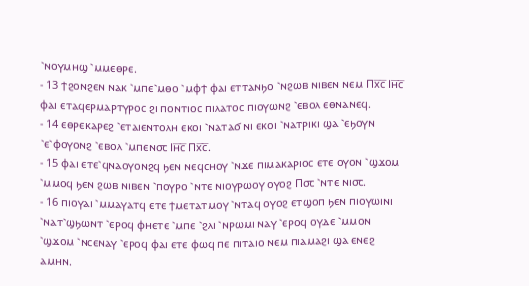⳿ⲛⲟⲩⲙⲏϣ ⳿ⲙⲙⲉⲑⲣⲉ.
- 13 ϯϩⲟⲛϩⲉⲛ ⲛⲁⲕ ⳿ⲙⲡⲉ⳿ⲙⲑⲟ ⳿ⲙⲫϯ ⲫⲁⲓ ⲉⲧⲧⲁⲛϧⲟ ⳿ⲛϩⲱⲃ ⲛⲓⲃⲉⲛ ⲛⲉⲙ Ⲡⲭ̅ⲥ̅ Ⲓⲏ̅ⲥ̅ ⲫⲁⲓ ⲉⲧⲁϥⲉⲣⲙⲁⲣⲧⲩⲣⲟⲥ ϩⲓ ⲡⲟⲛⲧⲓⲟⲥ ⲡⲓⲗⲁⲧⲟⲥ ⲡⲓⲟⲩⲱⲛϩ ⳿ⲉⲃⲟⲗ ⲉⲑⲛⲁⲛⲉϥ.
- 14 ⲉⲑⲣⲉⲕⲁⲣⲉϩ ⳿ⲉⲧⲁⲓⲉⲛⲧⲟⲗⲏ ⲉⲕⲟⲓ ⳿ⲛⲁⲧⲁϭ ⲛⲓ ⲉⲕⲟⲓ ⳿ⲛⲁⲧⲣⲓⲕⲓ ϣⲁ ⳿ⲉϧⲟⲩⲛ ⳿ⲉ⳿ⲫⲟⲩⲟⲛϩ ⳿ⲉⲃⲟⲗ ⳿ⲙⲡⲉⲛ⳪ Ⲓⲏ̅ⲥ̅ Ⲡⲭ̅ⲥ̅.
- 15 ⲫⲁⲓ ⲉⲧⲉ⳿ϥⲛⲁⲟⲩⲟⲛϩϥ ϧⲉⲛ ⲛⲉϥⲥⲏⲟⲩ ⳿ⲛϫⲉ ⲡⲓⲙⲁⲕⲁⲣⲓⲟⲥ ⲉⲧⲉ ⲟⲩⲟⲛ ⳿ϣϫⲟⲙ ⳿ⲙⲙⲟϥ ϧⲉⲛ ϩⲱⲃ ⲛⲓⲃⲉⲛ ⳿ⲡⲟⲩⲣⲟ ⳿ⲛⲧⲉ ⲛⲓⲟⲩⲣⲱⲟⲩ ⲟⲩⲟϩ Ⲡ⳪ ⳿ⲛⲧⲉ ⲛⲓ⳪.
- 16 ⲡⲓⲟⲩⲁⲓ ⳿ⲙⲙⲁⲩⲁⲧϥ ⲉⲧⲉ ϯⲙⲉⲧⲁⲧⲙⲟⲩ ⳿ⲛⲧⲁϥ ⲟⲩⲟϩ ⲉⲧϣⲟⲡ ϧⲉⲛ ⲡⲓⲟⲩⲱⲓⲛⲓ ⳿ⲛⲁⲧ⳿ϣϧⲱⲛⲧ ⳿ⲉⲣⲟϥ ⲫⲏⲉⲧⲉ ⳿ⲙⲡⲉ ⳿ϩⲗⲓ ⳿ⲛⲣⲱⲙⲓ ⲛⲁⲩ ⳿ⲉⲣⲟϥ ⲟⲩⲇⲉ ⳿ⲙⲙⲟⲛ ⳿ϣϫⲟⲙ ⳿ⲛⲥⲉⲛⲁⲩ ⳿ⲉⲣⲟϥ ⲫⲁⲓ ⲉⲧⲉ ⲫⲱϥ ⲡⲉ ⲡⲓⲧⲁⲓⲟ ⲛⲉⲙ ⲡⲓⲁⲙⲁϩⲓ ϣⲁ ⲉⲛⲉϩ ⲁⲙⲏⲛ.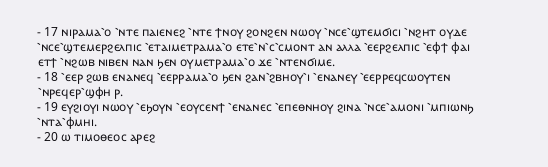- 17 ⲛⲓⲣⲁⲙⲁ⳿ⲟ ⳿ⲛⲧⲉ ⲡⲁⲓⲉⲛⲉϩ ⳿ⲛⲧⲉ ϯⲛⲟⲩ ϩⲟⲛϩⲉⲛ ⲛⲱⲟⲩ ⳿ⲛⲥⲉ⳿ϣⲧⲉⲙϭⲓⲥⲓ ⳿ⲛϩⲏⲧ ⲟⲩⲇⲉ ⳿ⲛⲥⲉ⳿ϣⲧⲉⲙⲉⲣϩⲉⲗⲡⲓⲥ ⳿ⲉⲧⲁⲓⲙⲉⲧⲣⲁⲙⲁ⳿ⲟ ⲉⲧⲉ⳿ⲛ⳿ⲥ⳿ⲥⲙⲟⲛⲧ ⲁⲛ ⲁⲗⲗⲁ ⳿ⲉⲉⲣϩⲉⲗⲡⲓⲥ ⳿ⲉⲫϯ ⲫⲁⲓ ⲉⲧϯ ⳿ⲛϩⲱⲃ ⲛⲓⲃⲉⲛ ⲛⲁⲛ ϧⲉⲛ ⲟⲩⲙⲉⲧⲣⲁⲙⲁ⳿ⲟ ϫⲉ ⳿ⲛⲧⲉⲛϭⲓⲙⲉ.
- 18 ⳿ⲉⲉⲣ ϩⲱⲃ ⲉⲛⲁⲛⲉϥ ⳿ⲉⲉⲣⲣⲁⲙⲁ⳿ⲟ ϧⲉⲛ ϩⲁⲛ⳿ϩⲃⲏⲟⲩ⳿ⲓ ⳿ⲉⲛⲁⲛⲉⲩ ⳿ⲉⲉⲣⲣⲉϥⲥⲱⲟⲩⲧⲉⲛ ⳿ⲛⲣⲉϥⲉⲣ⳿ϣⲫⲏ ⲣ.
- 19 ⲉⲩϩⲓⲟⲩⲓ ⲛⲱⲟⲩ ⳿ⲉϧⲟⲩⲛ ⳿ⲉⲟⲩⲥⲉⲛϯ ⳿ⲉⲛⲁⲛⲉⲥ ⳿ⲉⲡⲉⲑⲛⲏⲟⲩ ϩⲓⲛⲁ ⳿ⲛⲥⲉ⳿ⲁⲙⲟⲛⲓ ⳿ⲙⲡⲓⲱⲛϧ ⳿ⲛⲧⲁ⳿ⲫⲙⲏⲓ.
- 20 ⲱ ⲧⲓⲙⲟⲑⲉⲟⲥ ⲁⲣⲉϩ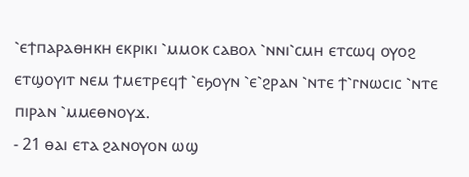⳿ⲉϯⲡⲁⲣⲁⲑⲏⲕⲏ ⲉⲕⲣⲓⲕⲓ ⳿ⲙⲙⲟⲕ ⲥⲁⲃⲟⲗ ⳿ⲛⲛⲓ⳿ⲥⲙⲏ ⲉⲧⲥⲱϥ ⲟⲩⲟϩ ⲉⲧϣⲟⲩⲓⲧ ⲛⲉⲙ ϯⲙⲉⲧⲣⲉϥϯ ⳿ⲉϧⲟⲩⲛ ⳿ⲉ⳿ϩⲣⲁⲛ ⳿ⲛⲧⲉ ϯ⳿ⲅⲛⲱⲥⲓⲥ ⳿ⲛⲧⲉ ⲡⲓⲣⲁⲛ ⳿ⲙⲙⲉⲑⲛⲟⲩϫ.
- 21 ⲑⲁⲓ ⲉⲧⲁ ϩⲁⲛⲟⲩⲟⲛ ⲱϣ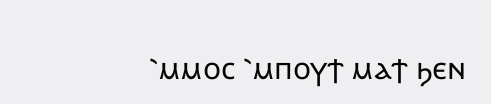⳿ⲙⲙⲟⲥ ⳿ⲙⲡⲟⲩϯ ⲙⲁϯ ϧⲉⲛ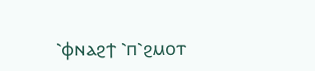⳿ⲫⲛⲁϩϯ ⳿ⲡ⳿ϩⲙⲟⲧ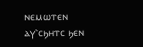ⲛⲉⲙⲱⲧⲉⲛ ⲁⲩ⳿ⲥϧⲏⲧⲥ ϧⲉⲛ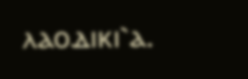ⲗⲁⲟⲇⲓⲕⲓ⳿ⲁ.